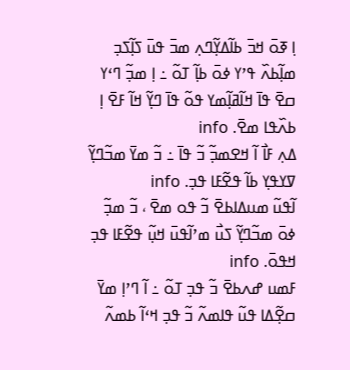ߊ߲ ߧߋ߫ ߞߏ߫ ߕߊ߬ߡߌ߲߬ߣߍ߲ ߘߏ߫ ߟߎ߫ ߖߊ߲߬ߖߏ߲ ߘߊ߲߬ߕߍ߰ ߟߴߌ ߦߋ߫ ߕߊ߲߬ ߠߋ߬ ߸ ߊ߲ ߘߏ߲߬ ߣߵߌ ߛߐ߫ ߟߊ߫ ߞߊ߬ߥߊ߲߬ߘߌ ߟߋ߬ ߟߊ߫ ߣߌ߲߬ ߞߊ߬ ߓߐ߫ ߊ߲ ߕߍ߰ߟߊ ߘߐ߫. info
ߡߍ߲ ߓߊ߯ ߊ߬ ߞߐߘߏ߲߬ ߏ߬ ߟߊ߫ ߸ ߏ߬ ߘߌ߫ ߘߏ߬ߣߌ߲߬ ߜߌߟߌ߲ ߕߊ߬ ߟߐ߬ߓߊ ߟߏ߲. info
ߊ߬ߟߎ߬ ߘߎߡߊߕߐ߫ ߏ߬ ߟߋ ߘߐ߫ ، ߏ߬ ߘߏ߲߬ ߦߋ߫ ߘߏ߬ߣߌ߲߬ ߖߎ߯ ߘߴߊ߬ߟߎ߫ ߞߎ߲߬ ߟߐ߬ߓߊ ߟߏ߲ ߞߟߋ߫. info
ߓߘߎ ߝߍߕߐ߫ ߏ߬ ߟߏ߲ ߠߋ߬ ߸ ߊ߬ ߣߴߊ߲ ߘߌ߫ ߛߐ߲߬ߡߊ ߟߎ߬ ߟߊߘߍ߬ ߏ߬ ߟߏ߲ ߞߵߊ߬ ߕߘߍ߬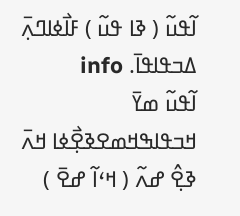ߊ߬ߟߎ߬ ( ߢߊ ߟߎ߬ ) ߓߊ߯ߦߊߣߍ߲߫ ߡߏߟߊߟߊ߫. info
ߊ߬ߟߎ߬ ߘߌ߫ ߞߏߟߊߒߞߘߐߢߐ߲߯ߦߊ ߞߍ߫ ߢߐ߲߮ ߝߍ߬ ( ߞߵߊ߬ ߝߐ߫ )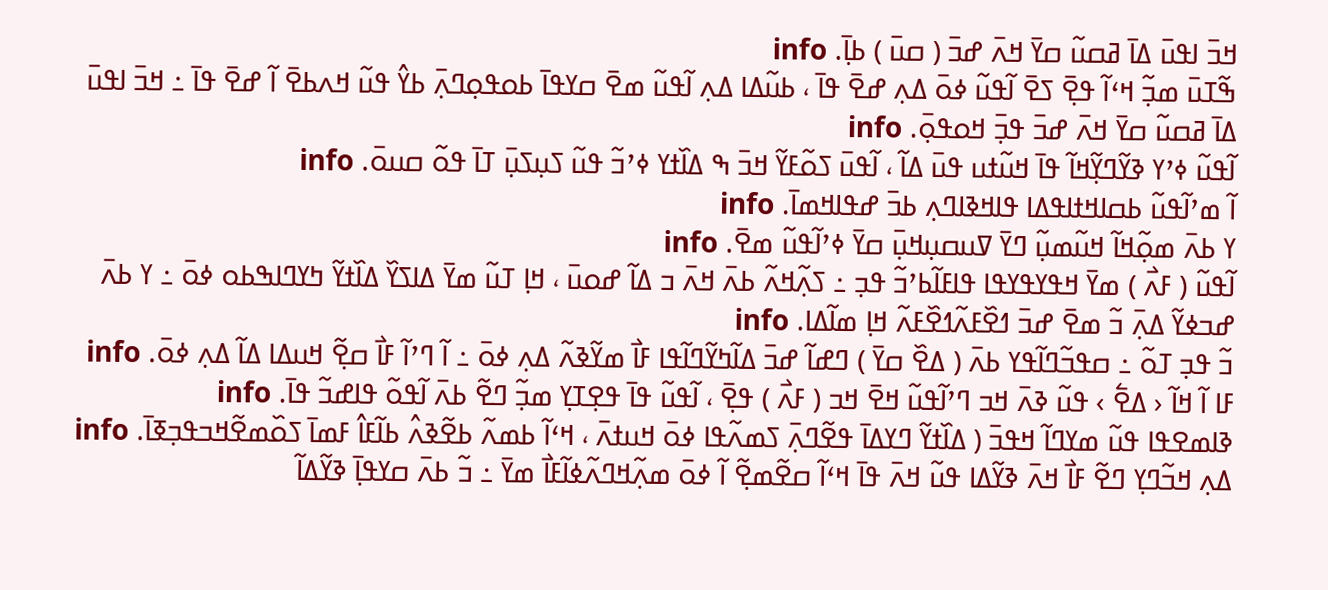ߞߏ߫ ߊߟߎ߫ ߡߊ߫ ߥߛߎ߬ ߛߌ߫ ߞߍ߫ ߝߏ߫ ( ߛߎ߫ ) ߕߊ߲߫. info
ߒ߬ߠߎ߫ ߘߏ߲߬ ߞߵߊ߬ ߟߐ߲߫ ߖߐ߫ ߊ߬ߟߎ߬ ߦߋ߫ ߡߍ߲ ߝߐ߫ ߟߊ߫ ، ߕߎ߬ߡߊ ߡߍ߲ ߊ߬ߟߎ߬ ߘߐ߫ ߛߌߟߊ߫ ߕߋߟߋ߲ߣߍ߲߫ ߕߌ߮ ߟߎ߬ ߞߍߕߐ߫ ߊ߬ ߝߐ߫ ߟߊ߫ ߸ ߞߏ߫ ߊߟߎ߫ ߡߊ߫ ߥߛߎ߬ ߛߌ߫ ߞߍ߫ ߝߏ߫ ߟߏ߲߫ ߞߋߟߋ߲߫. info
ߊ߬ߟߎ߬ ߦߴߌ ߢߌ߬ߣߌ߲߬ߞߊ߬ ߟߊ߫ ߞߎ߬ߙߎ ߟߎ߫ ߡߊ߬ ، ߊ߬ߟߎ߫ ߖߋ߬ߓߌ߬ ߞߏ߫ ߒ ߡߊ߰ߙߌ ߦߴߏ߬ ߟߎ߬ ߖߎ߲ߖߎ߲߫ ߠߊ߫ ߟߋ߬ ߛߎߋ߫. info
ߊ߬ ߘߴߊ߬ߟߎ߬ ߕߛߊߞߙߊߟߡߊ ߟߊߞߢߊߣߍ߲ ߕߏ߫ ߝߟߊߞߘߊ߫. info
ߌ ߕߍ߫ ߘߋ߲߬ߞߊ߬ ߞߎ߬ߘߎ߲߬ ߣߌ߫ ߜߎߛߎ߲ߞߎ߲߫ ߛߌ߫ ߦߴߊ߬ߟߎ߬ ߘߐ߫. info
ߊ߬ߟߎ߬ ( ߓߍ߯ ) ߘߌ߫ ߞߟߌߟߌߟߊ ߟߊߓߊ߬ߕߴߏ߬ ߟߏ߲ ߸ ߖߍ߲߬ߞߍ߬ ߕߍ߫ ߞߍ߫ ߏ ߡߊ߬ ߝߋߎ߫ ، ߞߊ߲ ߠߎ߬ ߘߌ߫ ߡߊߖߌ߰ ߡߊ߰ߙߌ߬ ߤߌߣߊߒߕߋ ߦߋ߫ ߸ ߌ ߕߍ߫ ߝߏߦߌ߬ ߡߍ߲߫ ߏ߬ ߘߐ߫ ߝߏ߫ ߗߐ߰ߓߍ߬ߗߐ߰ߓߍ߬ ߞߊ߲ ߘߊ߬ߡߊ. info
ߏ߬ ߟߏ߲ ߠߋ߬ ߸ ߛߟߏ߬ߣߊ߬ߟߌ ߕߍ߫ ( ߡߐ߰ ߛߌ߫ ) ߣߝߊ߬ ߝߏ߫ ߡߊ߬ߤߌ߬ߣߊ߬ߟߊ ߓߊ߯ ߘߌ߬ߢߍ߬ ߡߍ߲ ߦߋ߫ ߸ ߊ߬ ߣߴߊ߬ ߓߊ߯ ߛߐ߲߬ ߞߎߡߊ ߡߊ߬ ߡߍ߲ ߦߋ߫. info
ߓߊ ߊ߬ ߞߊ߬ ‹ ߡߐ߱ › ߟߎ߬ ߢߍ߫ ߞߏ ߣߴߊ߬ߟߎ߬ ߞߐ߫ ߞߏ ( ߓߍ߯ ) ߟߐ߲߫ ، ߊ߬ߟߎ߬ ߟߊ߫ ߟߐ߲ߠߌ߲ ߘߏ߲߬ ߣߐ߬ ߕߍ߫ ߊ߬ߟߋ߬ ߟߊߝߏ߬ ߟߊ߫. info
ߢߊߘߐߟߊ ߟߎ߬ ߘߌߣߊ߬ ߞߟߏ߫ ( ߡߊ߰ߙߌ߬ ߣߌߡߊ߫ ߟߐ߬ߣߍ߲߫ ߖߘߍ߬ߟߊ ߦߋ߫ ߞߎߙߍ߫ ، ߞߵߊ߬ ߕߘߍ߬ ߕߐ߬ߢߍ߮ ߕߊ߬ߓߊ߮ ߓߘߊ߫ ߖߋ߰ߘߐ߬ߞߏߟߏ߲ߧߊ߫. info
ߡߍ߲ ߞߏ߬ߣߌ߲ ߣߐ߬ ߓߊ߯ ߞߍ߫ ߢߌ߬ߡߊ ߟߎ߬ ߞߍ߫ ߟߊ߫ ߞߵߊ߬ ߛߐ߬ߘߐ߲߬ ߊ߬ ߦߋ߫ ߘߍ߲߬ߞߣߍ߬ߦߊ߬ߓߊ߯ ߘߌ߫ ߸ ߏ߬ ߕߍ߫ ߛߌߟߊ߲߫ ߢߌ߬ߡߊ߬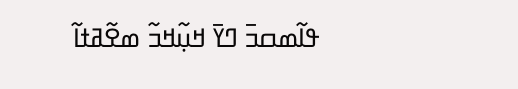ߟߊ߬ߘߛߏ߫ ߣߌ߫ ߞߎ߲߬ߞߏ߬ ߘߐ߬ߥߙߊ߬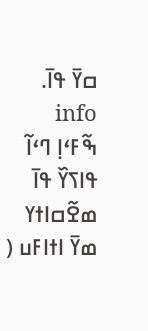ߛߌ߫ ߟߊ߫. info
ߒ߬ߓߵߊ߲ ߣߵߊ߬ ߟߊߖߌ߰ ߟߊ߫ ߘߐ߬ߛߊߙߌ ߘߌ߫ ߊߙߊߓߎ (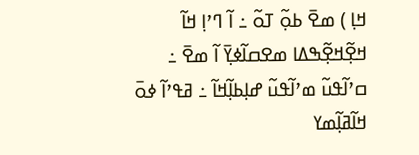ߞߊ߲ ) ߘߐ߫ ߕߋ߲߬ ߠߋ߬ ߸ ߊ߬ ߣߴߊ߲ ߞߊ߬ ߞߐ߲߬ߞߐ߲߬ߒߡߊ ߘߐߛߊ߬ߦߌ߲߫ ߊ߬ ߘߐ߫ ߸ ߛߴߊ߬ߟߎ߬ ߘߴߊ߬ߟߎ߬ ߝߊ߲ߕߊ߲߬ߞߊ߬ ߸ ߥߟߴߊ߬ ߦߋ߫ ߞߊ߬ߥߊ߲߬ߘߌ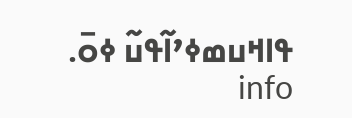ߟߊߞߎߘߦߴߊ߬ߟߎ߬ ߦߋ߫. info